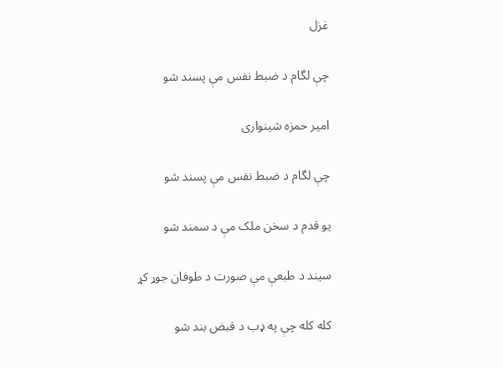غزل

چې لگام د ضبط نفس مې پسند شو

امیر حمزه شینواری

چې لگام د ضبط نفس مې پسند شو

يو قدم د سخن ملک مې د سمند شو

سيند د طبعې مې صورت د طوفان جوړ کړ

کله کله چې په ډب د قبض بند شو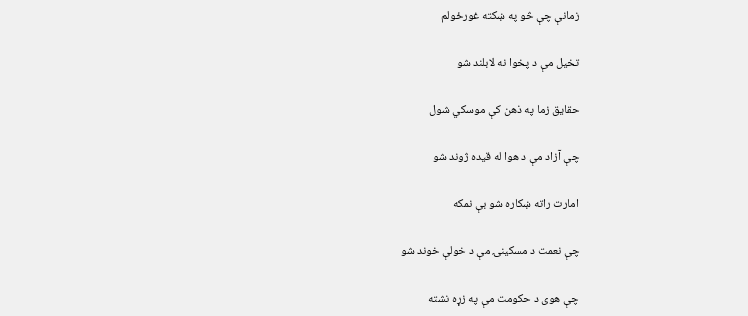زمانې چې څو په ښکته غورځولم

تخيل مې د پخوا نه لابلند شو

حقايق زما په ذهن کې موسکي شول

چې آزاد مې د هوا له قيده ژوند شو

امارت راته ښکاره شو بې نمکه

چې نعمت د مسکينۍ مې د خولې خوند شو

چې هوی د حکومت مې په زړه نشته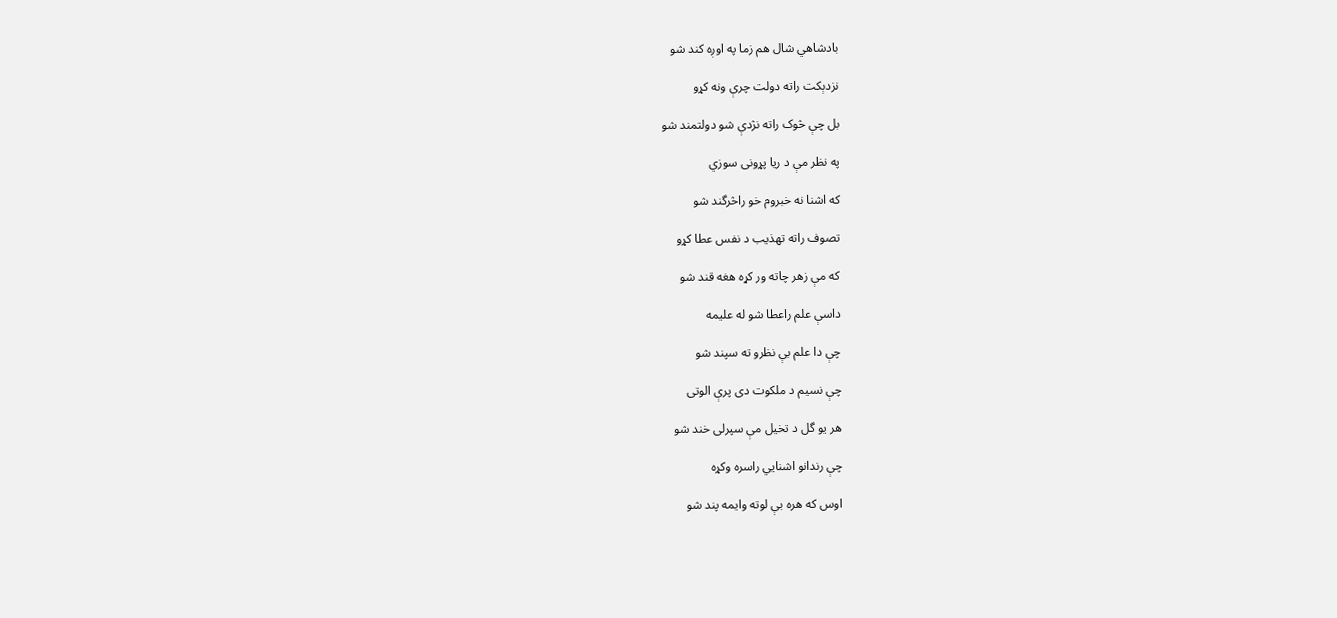بادشاهي شال هم زما په اوږه کند شو

نزدېکت راته دولت چرې ونه کړو

بل چې څوک راته نژدې شو دولتمند شو

په نظر مې د ريا پړونی سوزي

که اشنا نه خبروم خو راڅرگند شو

تصوف راته تهذيب د نفس عطا کړو

که مې زهر چاته ور کړه هغه قند شو

داسې علم راعطا شو له عليمه

چې دا علم بې نظرو ته سپند شو

چې نسيم د ملکوت دی پرې الوتی

هر يو گل د تخيل مې سپرلی خند شو

چې رندانو اشنايي راسره وکړه

اوس که هره بې لوته وايمه پند شو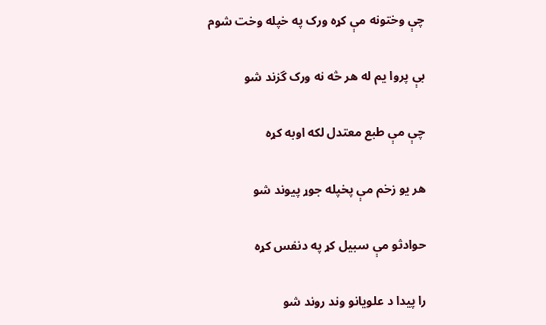چې وختونه مې کړه ورک په خپله وخت شوم

بې پروا يم له هر څه نه ورک گزند شو

چې مې طبع معتدل لکه اوبه کړه

هر يو زخم مې پخپله جوړ پيوند شو

حوادثو مې سبيل کړ په دنفس کړه

را پيدا د علويانو وند روند شو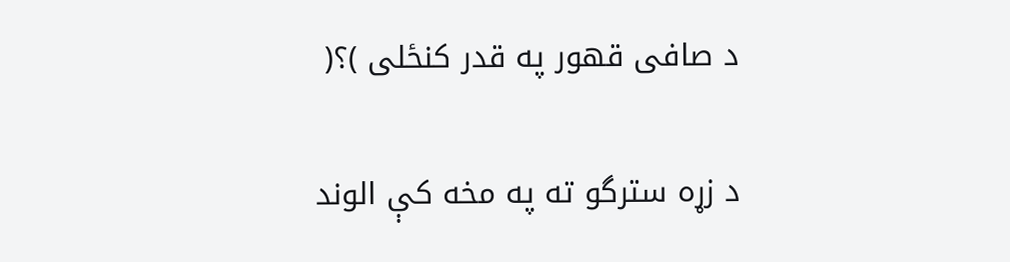د صافی قهور په قدر کنځلی )؟(

د زړه سترگو ته په مخه کې الوند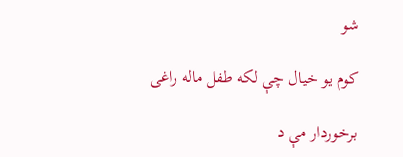شو

کوم يو خيال چې لکه طفل ماله راغی

برخوردار مې د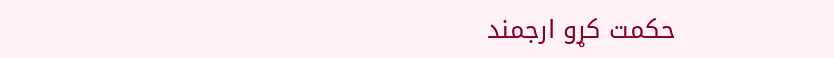حکمت کړو ارجمند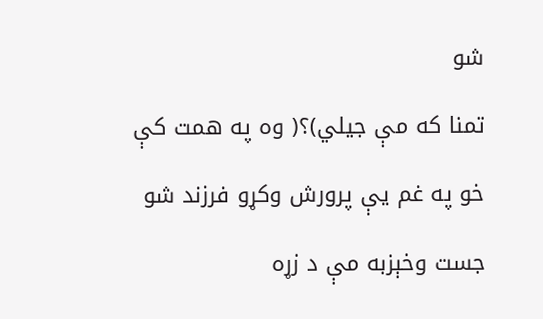شو

تمنا که مې جيلي)؟( وه په همت کې

خو په غم يې پرورش وکړو فرزند شو

جست وخېزبه مې د زړه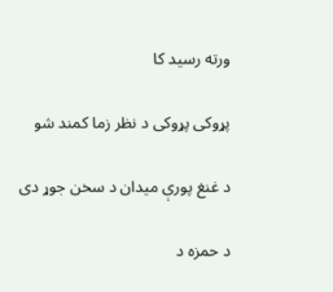ورته رسيد کا

پړوکی پړوکی د نظر زما کمند شو

د غنغ پورې ميدان د سخن جوړ دی

د حمزه د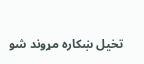تخيل ښکاره مړوند شو